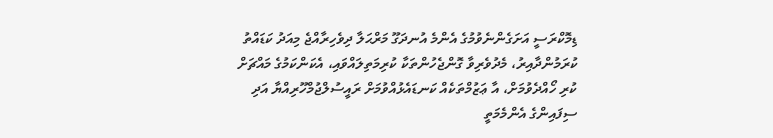ޑިމޮކްރަސީ އަށަގެންނެވުމުގެ އެންމެ އުނދަގޫ މަރްޙަލާ ދިވެހިރާއްޖެ މިއަދު ކަޑައްތު ކުރަމުންދާއިރު، މެދުވެރިވާ ގޮންޖެހުންތަކާ ކުރިމަތިލައްވައި، އެކަންކަމުގެ މައްޗަށް ކުރި ހޯއްދެވުމަށް، އާ ޢަޒުމްތަކެއް ކަނޑައެޅުއްވުމަށް ރައީސުލްޖުމްހޫރިއްޔާ އަދި ސިފައިންގެ އެންމެމަތީ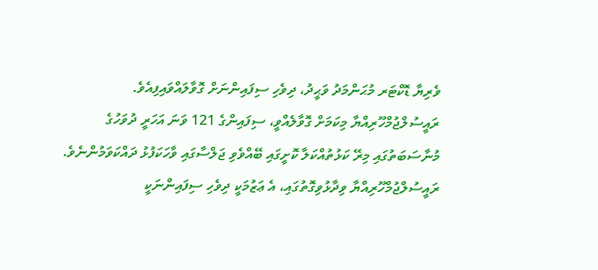ވެރިޔާ ޑޮކްޓަރ މުޙަންމަދު ވަޙީދު، ދިވެހި ސިފައިންނަށް ގޮވާލައްވައިފިއެވެ. ރައީސުލްޖުމްހޫރިއްޔާ މިކަމަށް ގޮވާލެއްވީ، ސިފައިންގެ 121 ވަނަ އަހަރީ ދުވަހުގެ މުނާސަބަތުގައި މިރޭ ކަޅުތުއްކަލާ ކޮށީގައި ބޭއްވެވި ޖަލްސާގައި ވާހަކަފުޅު ދައްކަވަމުންނެވެ. ރައީސުލްޖުމްހޫރިއްޔާ ވިދާޅުވިގޮތުގައި، އެ ޢަޒުމަކީ ދިވެހި ސިފައިންނަކީ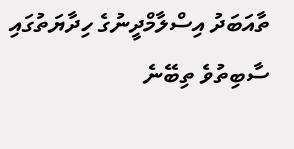ތާއަބަދު އިސްލާމްދީނުގެ ހިދާޔަތުގައި ސާބިތުވެ ތިބޭނެ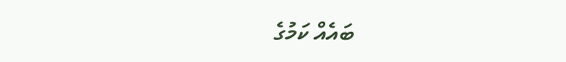ބައެއް ކަމުގެ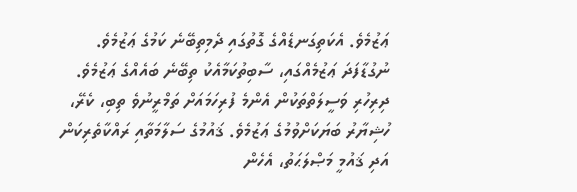ޢަޒުމެވެ. އެކަތިގަނޑެއްގެ ގޮތުގައި ދެމިތިބޭނެ ކަމުގެ ޢަޒުމެވެ. ނުގުޑާފަދަ ޢަޒުމެއްގައި، ސާބިތުކަމާއެކު ތިބޭނެ ބައެއްގެ ޢަޒުމެވެ. ދިރިހުރި ވަސީލަތްތަކުން އެންމެ ފުރިހަމައަށް ތަމްރީނުވެ ތިބި، ކެރޭ، ހުޝިޔާރު ބަޔަކަށްވުމުގެ ޢަޒުމެވެ. ޤައުމުގެ ސަލާމަތާއި ރައްކާތެރިކަން އަދި ޤައުމީ މަޞްލަޙަތު، އެހެން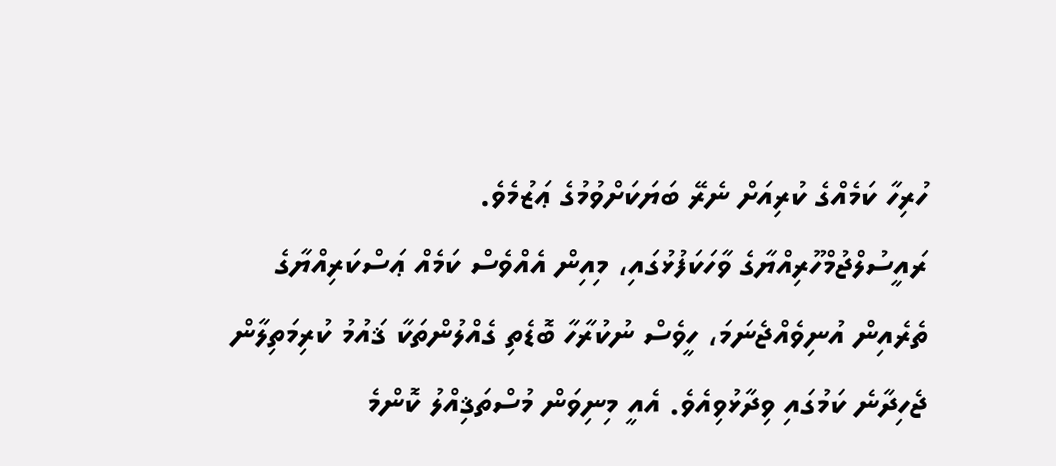ހުރިހާ ކަމެއްގެ ކުރިއަށް ނެރޭ ބަޔަކަށްވުމުގެ ޢަޒުމެވެ.
ރައީސުލްޖުމްހޫރިއްޔާގެ ވާހަކަފުޅުގައި، މިއިން އެއްވެސް ކަމެއް ޢަސްކަރިއްޔާގެ ތެރެއިން އުނިވެއްޖެނަމަ، ހީވެސް ނުކުރާހާ ބޮޑެތި ގެއްލުންތަކާ ޤައުމު ކުރިމަތިލާން ޖެހިދާނެ ކަމުގައި ވިދާޅުވިއެވެ. އެއީ މިނިވަން މުސްތަޤިއްލު ކޮންމެ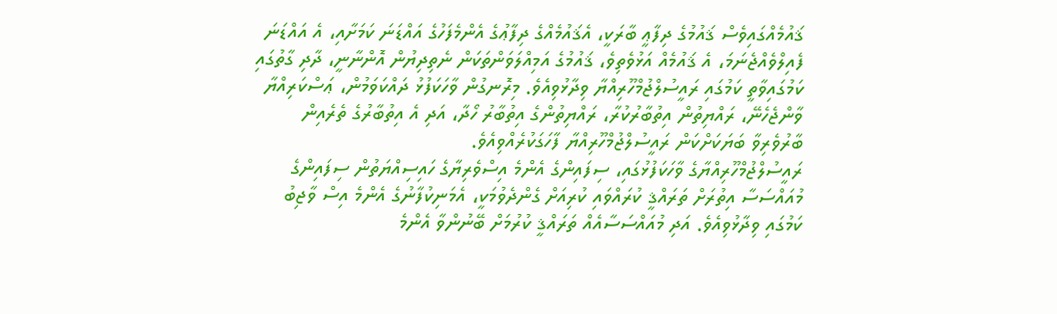ޤައުމެއްގައިވެސް ޤައުމުގެ ދިފާޢީ ބާރަކީ، އެޤައުމެއްގެ ދިފާޢުގެ އެންމެފަހުގެ އައްޑަނަ ކަމަށާއި، އެ އައްޑަނަ ފެއިލްވެއްޖެނަމަ، އެ ޤައުމެއް އަޅުވެތިވެ، ޤައުމުގެ އަމިއްލަވަންތަކަން ނެތިދިޔުން އޮންނާނީ، ދާދި ގާތުގައި ކަމުގައިވާތީ ކަމުގައި ރައީސުލްޖުމްހޫރިއްޔާ ވިދާޅުވިއެވެ. މިރޮނގުން ވާހަކަފުޅު ދައްކަވަމުން، ޢަސްކަރިއްޔާ ވާންޖެހެނޭ، ރައްޔިތުން އިތުބާރުކުރާ، ރައްޔިތުންގެ އިތުބާރު ހޯދާ، އަދި އެ އިތުބާރުގެ ތެރެއިން ބާރުވެރިވާ ބަޔަކަށްކަން ރައީސުލްޖުމްހޫރިއްޔާ ފާހަގަކުރެއްވިއެވެ.
ރައީސުލްޖުމްހޫރިއްޔާގެ ވާހަކަފުޅުގައި، ސިފައިންގެ އެންމެ އިސްވެރިޔާގެ ހައިސިއްޔަތުން ސިފައިންގެ މުއައްސަސާ އިތުރަށް ތަރައްޤީ ކުރައްވައި ކުރިއަށް ގެންދެވުމަކީ، އެމަނިކުފާނުގެ އެންމެ އިސް ވާޖިބު ކަމުގައި ވިދާޅުވިއެވެ. އަދި މުއައްސަސާއެއް ތަރައްޤީ ކުރުމަށް ބޭނުންވާ އެންމެ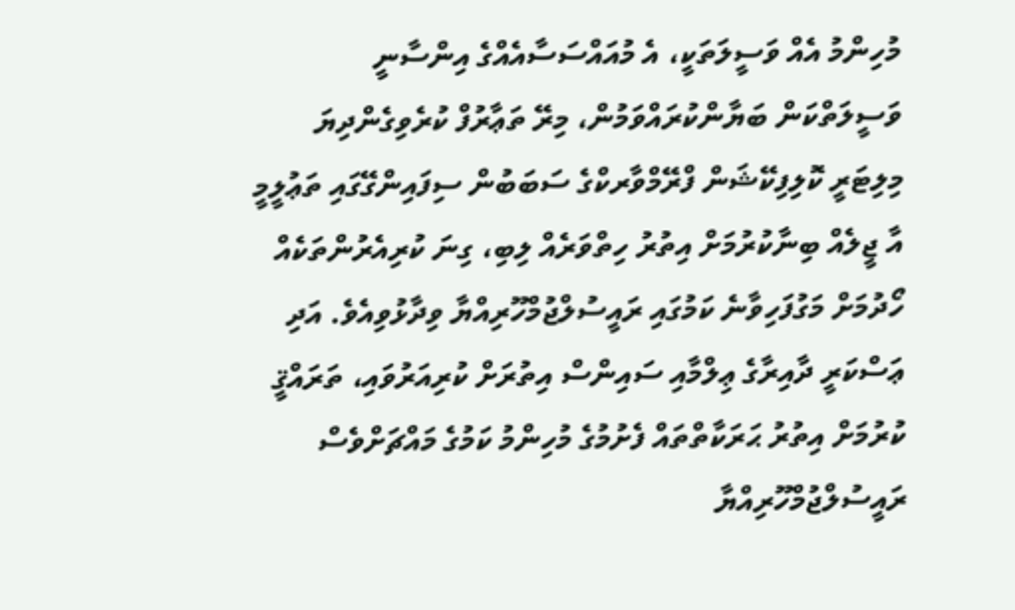މުހިންމު އެއް ވަސީލަތަކީ، އެ މުއައްސަސާއެއްގެ އިންސާނީ ވަސީލަތްކަން ބަޔާންކުރައްވަމުން، މިރޭ ތަޢާރުފް ކުރެވިގެންދިޔަ މިލިޓަރީ ކޮލިފިކޭޝަން ފްރޭމްވާރކްގެ ސަބަބުން ސިފައިންގޭގައި ތަޢުލީމީ އާ ޖީލެއް ބިނާކުރުމަށް އިތުރު ހިތްވަރެއް ލިބި، ގިނަ ކުރިއެރުންތަކެއް ހޯދުމަށް މަގުފަހިވާނެ ކަމުގައި ރައީސުލްޖުމްހޫރިއްޔާ ވިދާޅުވިއެވެ. އަދި ޢަސްކަރީ ދާއިރާގެ ޢިލްމާއި ސައިންސް އިތުރަށް ކުރިއަރުވައި، ތަރައްޤީ ކުރުމަށް އިތުރު ޙަރަކާތްތައް ފެށުމުގެ މުހިންމު ކަމުގެ މައްޗަށްވެސް ރައީސުލްޖުމްހޫރިއްޔާ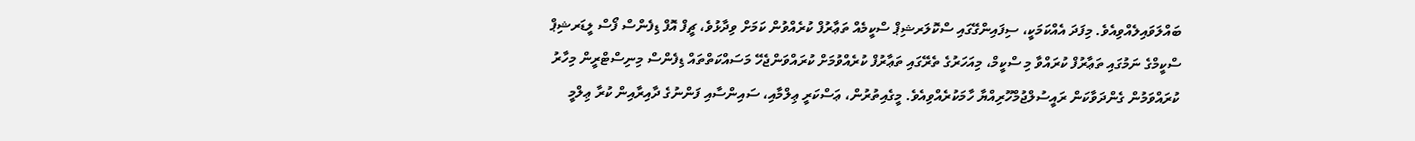ބައްލަވައިލެއްވިއެވެ. މިފަދަ އެއްކަމަކީ، ސިފައިންގޭގައި ސްކޮލަރޝިޕް ސްކީމެއް ތަޢާރުފް ކުރެއްވުން ކަމަށް ވިދާޅުވެ، ޗީފް އޮފް ޑިފެންސް ފޯސް ލީޑަރޝިޕް ސްކީމްގެ ނަމުގައި ތަޢާރުފް ކުރައްވާ މި ސްކީމް، މިއަހަރުގެ ތެރޭގައި ތަޢާރުފް ކުރެއްވުމަށް ކުރައްވަންޖެހޭ މަސައްކަތްތައް ޑިފެންސް މިނިސްޓްރީން މިހާރު ކުރައްވަމުން ގެންދަވާކަން ރައީސުލްޖުމްހޫރިއްޔާ ހާމަކުރެއްވިއެވެ. މީގެއިތުރުން، ޢަސްކަރީ ޢިލްމާއި، ސައިންސާއި ފަންނުގެ ދާއިރާއިން ކުރާ ޢިލްމީ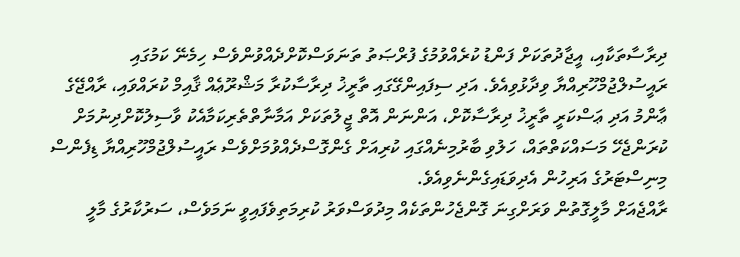ދިރާސާތަކާއި، އީޖާދުތަކަށް ފަންޑު ކުރެއްވުމުގެ ފުރްޞަތު ތަނަވަސްކޮށްދެއްވުންވެސް ހިމެނޭ ކަމުގައި ރައީސުލްޖުމްހޫރިއްޔާ ވިދާޅުވިއެވެ. އަދި ސިފައިންގޭގައި ތާރީޚު ދިރާސާކުރާ މަޝްރޫޢެއް ޤާއިމް ކުރައްވައި، ރާއްޖޭގެ ޢާންމު އަދި ޢަސްކަރީ ތާރީޚު ދިރާސާކޮށް، އަންނަން އޮތް ޖީލުތަކަށް އަމާނާތްތެރިކަމާއެކު ވާސިލުކޮށްދިނުމަށް ކުރަންޖެހޭ މަސައްކަތްތައް، ހަލުވި ބާރުމިނެއްގައި ކުރިއަށް ގެންގޮސްދެއްވުމަށްވެސް ރައީސުލްޖުމްހޫރިއްޔާ ޑިފެންސް މިނިސްޓަރުގެ އަރިހުން އެދިވަޑައިގެންނެވިއެވެ.
ރާއްޖެއަށް މާލީގޮތުން ވަރަށްގިނަ ގޮންޖެހުންތަކެއް މިދުވަސްވަރު ކުރިމަތިވެފައިވީ ނަމަވެސް، ސަރުކާރުގެ މާލީ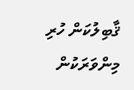ޤާބިލުކަން ހުރި މިންވަރަކުން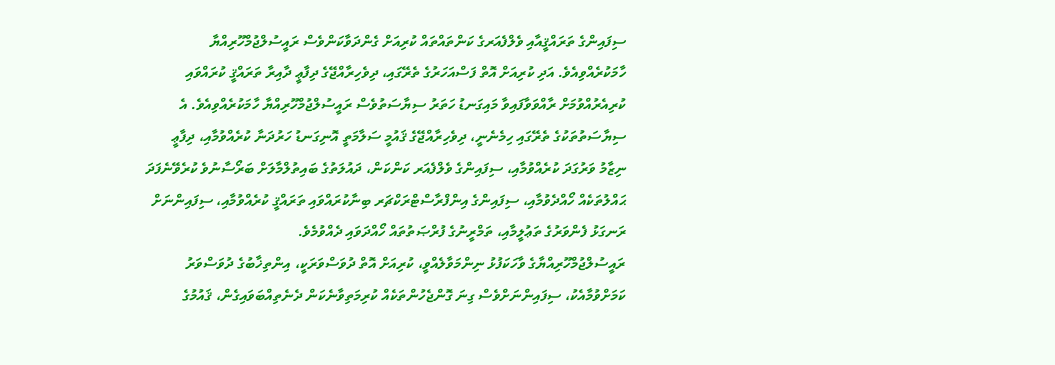ސިފައިންގެ ތަރައްޤީއާއި ވެލްފެއަރގެ ކަންތައްތައް ކުރިއަށް ގެންދަވާކަންވެސް ރައީސުލްޖުމްހޫރިއްޔާ ހާމަކުރެއްވިއެވެ. އަދި ކުރިއަށް އޮތް ފަސްއަހަރުގެ ތެރޭގައި، ދިވެހިރާއްޖޭގެ ދިފާޢީ ދާއިރާ ތަރައްޤީ ކުރައްވައި ކުރިއެރުއްވުމަށް ރާއްވަވާފައިވާ މައިގަނޑު ހަތަރު ސިޔާސަތުވެސް ރައީސުލްޖުމްހޫރިއްޔާ ހާމަކުރެއްވިއެވެ. އެ ސިޔާސަތުތަކުގެ ތެރޭގައި ހިމެނެނީ، ދިވެހިރާއްޖޭގެ ޤައުމީ ސަލާމަތީ އޮނިގަނޑު ހަރުދަނާ ކުރެއްވުމާއި، ދިފާޢީ ނިޒާމު ވަރުގަދަ ކުރެއްވުމާއި، ސިފައިންގެ ވެލްފެއަރ ކަންކަން، ދައުލަތުގެ ބައިތުލްމާލަށް ބަރޯސާނުވެ ކުރެވޭނެފަދަ ޙައްލުތަކެއް ހޯއްދެވުމާއި، ސިފައިންގެ އިންފްރާސްޓްރަކްޗަރ ބިނާކުރައްވައި ތަރައްޤީ ކުރެއްވުމާއި، ސިފައިންނަށް ރަނގަޅު ފެންވަރުގެ ތަޢުލީމާއި، ތަމްރީނުގެ ފުރްޞަތުތައް ހޯއްދަވައި ދެއްވުމެވެ.
ރައީސުލްޖުމްހޫރިއްޔާގެ ވާހަކަފުޅު ނިންމަވާލެއްވީ، ކުރިއަށް އޮތް ދުވަސްވަރަކީ، އިންތިޚާބުގެ ދުވަސްވަރު ކަމަށްވުމާއެކު، ސިފައިންނަށްވެސް ގިނަ ގޮންޖެހުންތަކެއް ކުރިމަތިވާނެކަން ދެނެތިއްބަވައިގެން، ޤައުމުގެ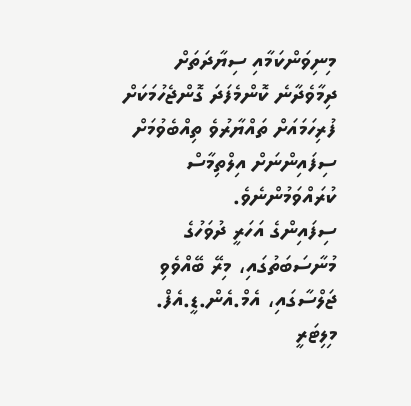މިނިވަންކަމާއި ސިޔާދަތަށް ދިމާވެދާނެ ކޮންމެފަދަ ގޮންޖެހުމަކަށް ފުރިހަމައަށް ތައްޔާރުވެ ތިއްބެވުމަށް ސިފައިންނަށް އިލްތިމާސް ކުރައްވަމުންނެވެ.
ސިފައިންގެ އަހަރީ ދުވަހުގެ މުނާސަބަތުގައި، މިރޭ ބޭއްވެވި ޖަލްސާގައި، އެމް.އެން.ޑީ.އެފް. މިލިޓަރީ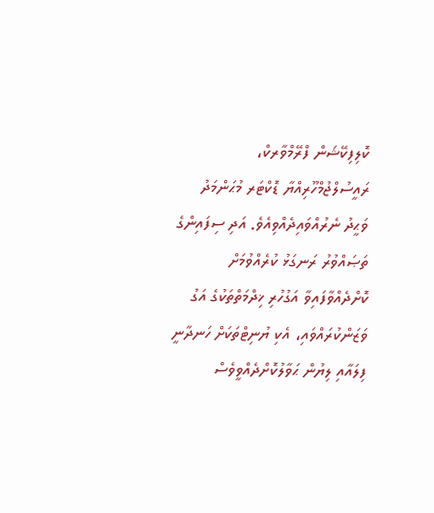ކޮލިފިކޭޝަން ފްރޭމްވާރކް، ރައީސުލްޖުމްހޫރިއްޔާ ޑޮކްޓަރ މުޙަންމަދު ވަޙީދު ނެރުއްވައިދެއްވިއެވެ. އަދި ސިފައިންގެ ތަޞައްވުރު ރަނގަޅު ކުރެއްވުމަށް ކޮށްދެއްވާފައިވާ އަގުހުރި ޚިދްމަތްތަކުގެ އަގު ވަޒަންކުރައްވައި، އެކި ޔުނިޓްތަކަށް ހަނދާނީ ފިލައާއި ލިޔުން ޙަވާލުކޮށްދެއްވީވެސް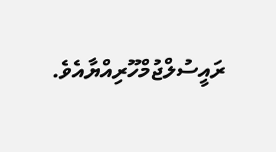ރައީސުލްޖުމްހޫރިއްޔާއެވެ.